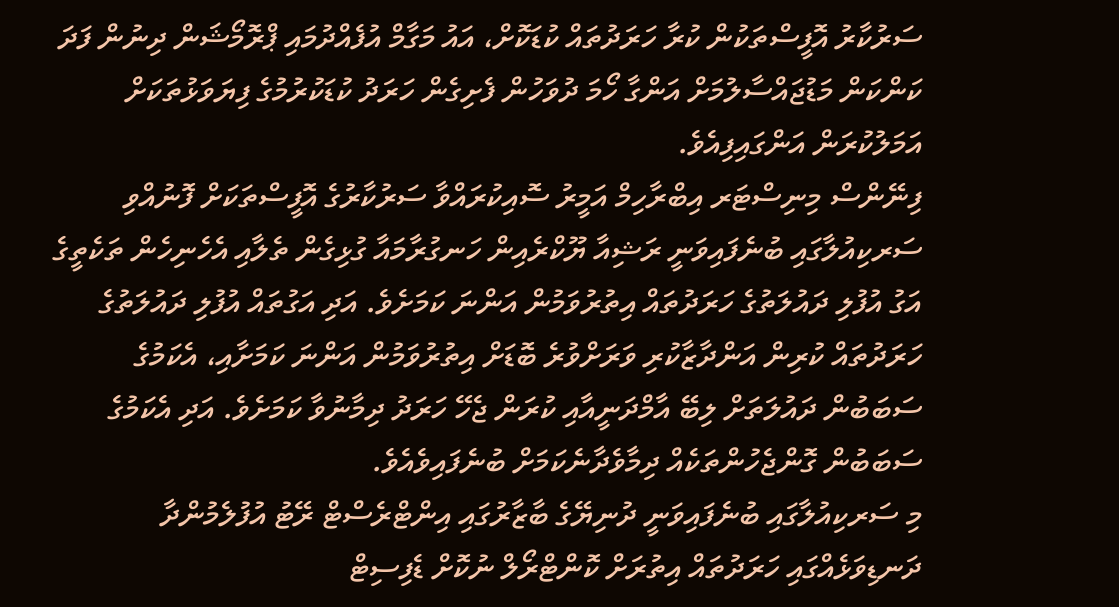ސަރުކާރު އޮފީސްތަކުން ކުރާ ހަރަދުތައް ކުޑަކޮށް، އައު މަގާމް އުފެއްދުމައި ޕްރޮމޯޝަން ދިނުން ފަދަ ކަންކަން މަޑުޖައްސާލުމަށް އަންގާ ހޯމަ ދުވަހުން ފެށިގެން ހަރަދު ކުޑަކުރުމުގެ ފިޔަވަޅުތަކަށް އަމަލުކުރަން އަންގައިފިއެވެ.
ފިނޭންސް މިނިސްޓަރ އިބްރާހިމް އަމީރު ސޮއިކުރައްވާ ސަރުކާރުގެ އޮފީސްތަކަށް ފޮނުއްވި ސަރކިއުލާގައި ބުނެފައިވަނީ ރަޝިއާ ޔޫކްރެއިން ހަނގުރާމައާ ގުޅިގެން ތެލާއި އެހެނިހެން ތަކެތީގެ އަގު އުފުލި ދައުލަތުގެ ހަރަދުތައް އިތުރުވަމުން އަންނަ ކަމަށެވެ. އަދި އަގުތައް އުފުލި ދައުލަތުގެ ހަރަދުތައް ކުރިން އަންދާޒާކުރި ވަރަށްވުރެ ބޮޑަށް އިތުރުވަމުން އަންނަ ކަމަށާއި، އެކަމުގެ ސަބަބުން ދައުލަތަށް ލިބޭ އާމްދަނީއާއި ކުރަން ޖެހޭ ހަރަދު ދިމާނުވާ ކަމަށެވެ. އަދި އެކަމުގެ ސަބަބުން ގޮންޖެހުންތަކެއް ދިމާވެދާނެކަމަށް ބުނެފައިވެއެވެ.
މި ސަރކިއުލާގައި ބުނެފައިވަނީ ދުނިޔޭގެ ބާޒާރުގައި އިންޓްރެސްޓް ރޭޓު އުފުލެމުންދާ ދަނޑިވަޅެއްގައި ހަރަދުތައް އިތުރަށް ކޮންޓްރޯލް ނުކޮށް ޑެފިސިޓް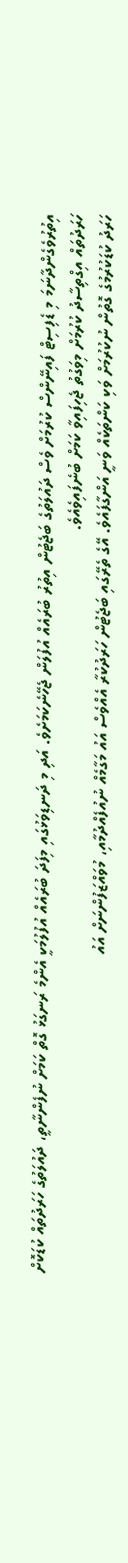އިތުރުވެގެންދާނަމަ މި ޑެފިސިޓް ފައިނޭންސް ކުރުމަށް ވެސް ދައުލަތުގެ ބަޖެޓުން އިތުރު ބުރައެއް އުފުލަން ޖެހޭނެކަމަށެވެ. އަދި މި ދަނޑިވަޅުގައި މިފަދަ ބުރައެއް އުފުލުމަކީ އެންމެ ރަނގަޅު ގޮތް ކަމަށް ނުފެންނާތީ، ދައުލަތުގެ ހަރަދުތައް ކުޑަކޮށް ހަރަދުތައް އިގްތިސާދު ކުރުމަށް މިވަގުތު ޖެހިފައިވާ ކަމަށް ބުނެފައިވެއެވެ.
ހަރަދު ކުޑަކުރުމުގެ ގޮތުން ނުކުރުމަށް ވަކި ކަންތަކެއް ވަނީ އަންގާފައެވެ. އޭގެ ތެރޭގައި ބަޖެޓުން ހަރަދުކުރާ އެއްވެސް އައު މަގާމެއް ނުއުފެއްދުމާއި، މުވައްޒަފުންނަށް އައު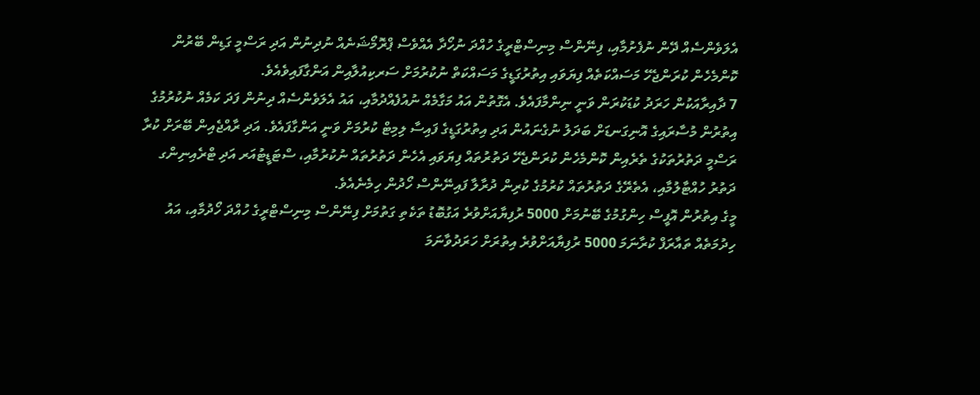އެލަވެންސެއް ދޭން ނުފެށުމާއި، ފިނޭންސް މިނިސްޓްރީގެ ހުއްދަ ނުހޯދާ އެއްވެސް ޕްރޮމޯޝަނެއް ނުދިނުން އަދި ރަސްމީ ގަޑިން ބޭރުން ކޮންމެހެން ކުރަންޖެހޭ މަސައްކަތެއް ފިޔަވައި އިތުރުގަޑީގެ މަސައްކަތް ނުކުރުމަށް ސަރކިއުލާއިން އަންގާފައިވެއެވެ.
7 ދާއިރާއަކުން ހަރަދު ކުޑަކުރަން ވަނީ ނިންމާފައެވެ. އެގޮތުން އައު މަގާމެއް ނުއުފެއްދުމާއި، އައު އެލަވެންސެއް ދިނުން ފަދަ ކަމެއް ނުކުރުމުގެ އިތުރުން މުސާރައިގެ އޮނިގަނޑަށް ބަދަލު ނުގެނައުން އަދި އިތުރުގަޑީގެ ފައިސާ ލިމިޓް ކުރުމަށް ވަނީ އަންގާފައެވެ. އަދި ރާއްޖެއިން ބޭރަށް ކުރާ ރަސްމީ ދަތުރުތަކުގެ ތެރެއިން ކޮންމެހެން ކުރަންޖެހޭ ދަތުރުތައް ފިޔަވައި އެހެން ދަތުރުތައް ނުކުރުމާއި، ސްޓަޑީޓުއަރ އަދި ޓްރެއިނިންގ ދަތުރު ހުއްޓާލުމާއި، އެތެރޭގެ ދަތުރުތައް ކުރުމުގެ ކުރިން ދުރާލާ ފައިނޭންސް ހޯދުން ހިމެނެއެވެ.
މީގެ އިތުރުން އޮފީސް ހިންގުމުގެ ބޭނުމަށް 5000 ރުފިޔާއަށްވުރެ އަގުބޮޑު ތަކެތި ގަތުމަށް ފިނޭންސް މިނިސްޓްރީގެ ހުއްދަ ހޯދުމާއި، އައު ހިދުމަތެއް ތައާރަފް ކުރާނަމަ 5000 ރުފިޔާއަށްވުރެ އިތުރަށް ހަރަދުވާނަމަ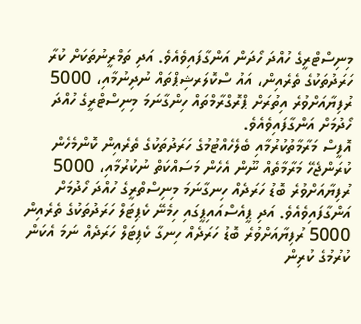މިނިސްޓްރީގެ ހުއްދަ ހޯދަން އަންގާފައިވެއެވެ. އަދި ތަމްރީނުތަކަށް ކުރާ ހަރަދުތަކުގެ ތެރެއިން، އައު ސްކޮލަރޝިޕްތައް ނުދިނުމާއި، 5000 ރުފިޔާއަށްވުރެ އިތުރަށް ޕްރޮގްރާމްތައް ހިންގާނަމަ މިނިސްޓްރީގެ ހުއްދަ ހޯދުމަށް އަންގާފައިވެއެވެ.
އޮފީސް މަރާމާތުކުރުމާއި ބެލެހެއްޓުމުގެ ހަރަދުތަކުގެ ތެރެއިން ކޮންމެހެން ކުރަންޖެހޭ މަރާމާތެއް ނޫން އެހެން މަސައްކަތް ނުކުރުމާއި، 5000 ރުފިޔާއަށްވުރެ ބޮޑު ހަރަދެއް ހިނގާނަމަ މިނިސްތްރީގެ ހުއްދަ ހޯދުމަށް އަންގާފައިވެއެވެ. އަދި ޕީއެސްއައިޕީގައި ހިމެނޭ ކެޕިޓަލް ހަރަދުތަކުގެ ތެރެއިން 5000 ރުފިޔާއަށްވުރެ ބޮޑު ހަރަދެއް ހިނގާ ކެޕިޓަލް ހަރަދެއް ނަމަ އެކަން ކުރުމުގެ ކުރިން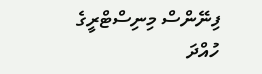ފިނޭންސް މިނިސްޓްރީގެ ހުއްދަ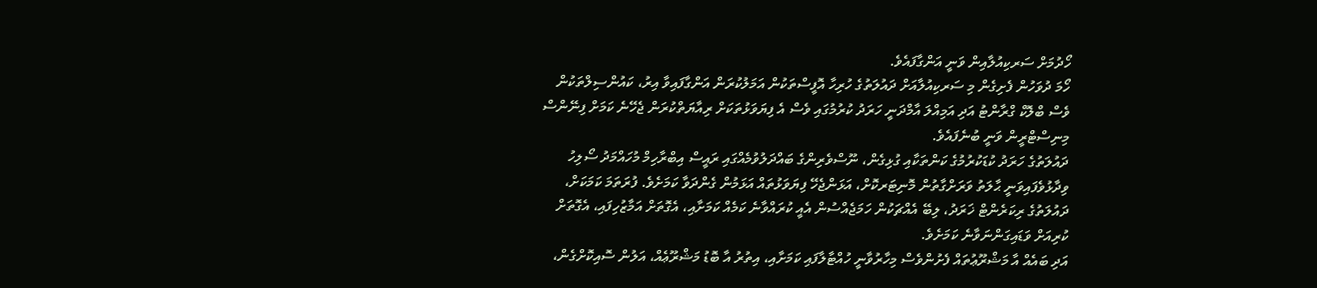ހޯދުމަށް ސަރކިއުލާއިން ވަނީ އަންގާފައެވެ.
ހޯމަ ދުވަހުން ފެށިގެން މި ސަރކިއުލާއަށް ދައުލަތުގެ ހުރިހާ އޮފީސްތަކުން އަމަލުކުރަން އަންގާފައިވާ އިރު، ކައުންސިލްތަކުން ވެސް ބްލޮކް ގްރާންޓު އަދި އަމިއްލަ އާމްދަނީ ހަރަދު ކުރުމުގައި ވެސް އެ ފިޔަވަޅުތަކަށް ރިއާޔަތްކުރަން ޖެހޭނެ ކަމަށް ފިނޭންސް މިނިސްޓްރީން ވަނީ ބުނެފައެވެ.
ދައުލަތުގެ ހަރަދު ކުޑަކުރުމުގެ ކަންތަކާއި ގުޅިގެން، ނޫސްވެރިންގެ ބައްދަލުވުމެއްގައި ރައީސް އިބްރާހިމް މުހައްމަދު ސޯލިހު ވިދާޅުވެފައިވަނީ ޙާލަތު ވަރަށްގާތުން މޮނިޓަރކޮށް، އަޅަންޖެހޭ ފިޔަވަޅުތައް އަޅަމުން ގެންދަވާ ކަމަށެވެ. ފުރަތަމަ ކަމަކަށް، ދައުލަތުގެ ރިކަރެންޓް ޚަރަދު، ލިބޭ އެއްޗަކުން ހަމަޖެއްސުން އެއީ ކުރައްވާނެ ކަމެއް ކަމަށާއި، އެގޮތަށް އަމާޒުހިފައި، އެގޮތަށް ކުރިއަށް ވަޑައިގަންނަވާނެ ކަމަށެވެ.
އަދި ބައެއް އާ މަޝްރޫޢުތައް ފެށުންވެސް މިހާރުވާނީ ހުއްޓާލާފައި ކަމަށާއި، އިތުރު އާ ބޮޑު މަޝްރޫޢެއް، އަލުން ސޮއިކޮށްގެން،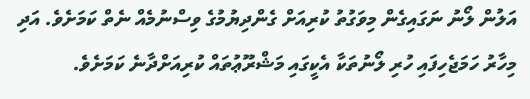އަލުން ލޯނު ނަގައިގެން މިވަގުތު ކުރިއަށް ގެންދިޔުމުގެ ވިސްނުމެއް ނެތް ކަމަށެވެ. އަދި މިހާރު ހަމަޖެހިފައި ހުރި ލޯނުތަކާ އެކީގައި މަޝްރޫޢުތައް ކުރިއަށްދާނެ ކަމަށެވެ.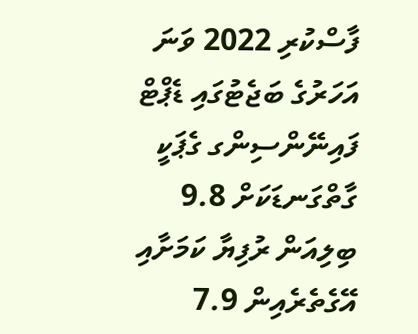ފާސްކުރި 2022 ވަނަ އަހަރުގެ ބަޖެޓުގައި ޑެޕްޓް ފައިނޭންސިންގ ގެޕަކީ ގާތްގަނޑަކަށް 9.8 ބިލިއަން ރުފިޔާ ކަމަށާއި އޭގެތެރެއިން 7.9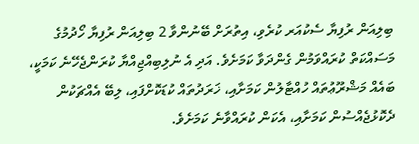ބިލިއަން ރުފިޔާ ސެކުއަރ ކުރެވި، އިތުރަށް ބޭނުންވާ 2 ބިލިއަން ރުފިޔާ ހޯދުމުގެ މަސައްކަތް ކުރައްވަމުން ގެންދަވާ ކަމަށެވެ. އަދި އެ ނުލިބިއްޖިއްޔާ ކުރަންޖެހޭނެ ކަމަކީ، ބައެއް މަޝްރޫޢުތައް ހުއްޓާލުން ކަމަށާއި، ޚަރަދުތައް ކުޑަކޮށްފައި، ލިބޭ އެއްޗަކުން ދެކޮޅުޖެއްސުން ކަމަށާއި، އެކަން ކުރައްވާނެ ކަމަށެވެ.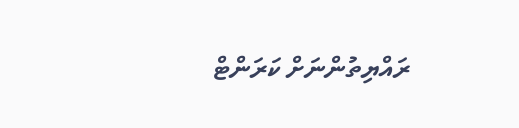ރައްޔިތުންނަށް ކަރަންޓް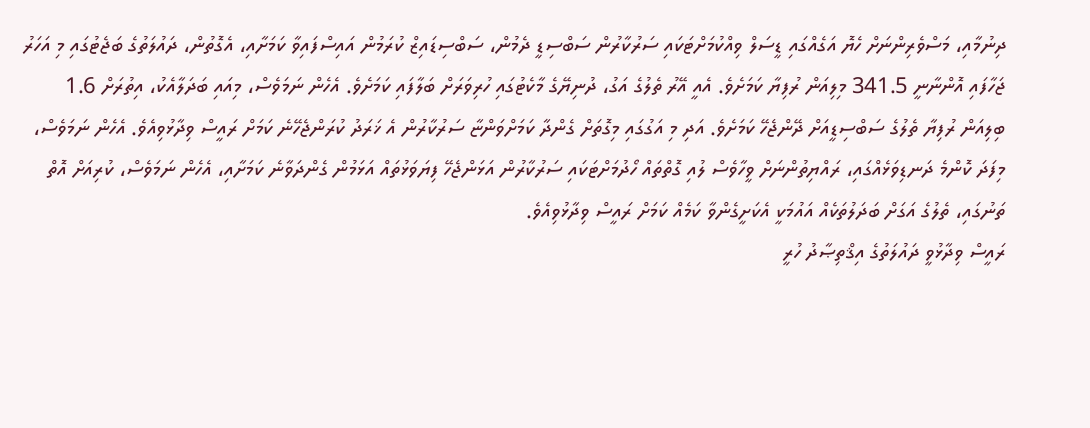ދިނުމާއި، މަސްވެރިންނަށް ހެޔޮ އަގެއްގައި ޑީސަލް ވިއްކުމަށްޓަކައި ސަރުކާރުން ސަބްސިޑީ ދެމުން، ސަބްސިޑައިޒް ކުރަމުން އައިސްފައިވާ ކަމަށާއި، އެގޮތުން، ދައުލަތުގެ ބަޖެޓުގައި މި އަހަރު ޖަހާފައި އޮންނާނީ 341.5 މިލިއަން ރުފިޔާ ކަމަށެވެ. އެއީ އޭރު ތެލުގެ އަގު، ދުނިޔޭގެ މާކެޓުގައި ހުރިވަރަށް ބަލާފައި ކަމަށެވެ. އެހެން ނަމަވެސް، މިއައި ބަދަލާއެކު، އިތުރަށް 1.6 ބިލިއަން ރުފިޔާ ތެލުގެ ސަބްސިޑީއަށް ދޭންޖެހޭ ކަމަށެވެ. އަދި މި އަގުގައި މިގޮތަށް ގެންދާ ކަމަށްވަންޏާ ސަރުކާރުން އެ ޚަރަދު ކުރަންޖެހޭނެ ކަމަށް ރައީސް ވިދާޅުވިއެވެ. އެހެން ނަމަވެސް، މިފަދަ ކޮންމެ ދަނޑިވަޅެއްގައި، ރައްޔިތުންނަށް ވީހާވެސް ލުއި ގޮތްތައް ހޯދުމަށްޓަކައި ސަރުކާރުން އަޅަންޖެހޭ ފިޔަވަޅުތައް އަޅަމުން ގެންދަވާނެ ކަމަށާއި، އެހެން ނަމަވެސް، ކުރިއަށް އޮތް ތަނުގައި، ތެލުގެ އަގަށް ބަދަލުތަކެއް އައުމަކީ އެކަށީގެންވާ ކަމެއް ކަމަށް ރައީސް ވިދާޅުވިއެވެ.
ރައީސް ވިދާޅުވީ ދައުލަތުގެ އިޤްތިޞާދު ހުރީ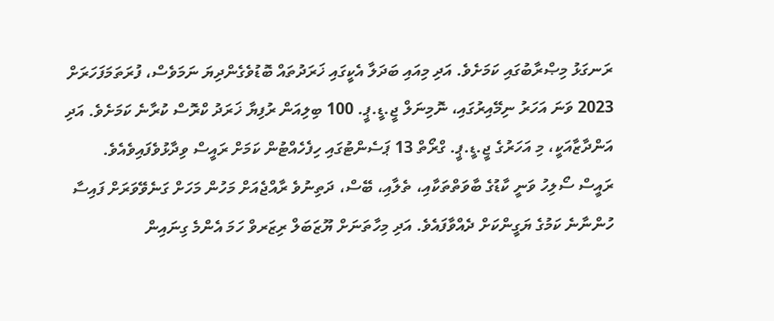ރަނގަޅު މިޞްރާބުގައި ކަމަށެވެ. އަދި މިއައި ބަދަލާ އެކީގައި ޚަރަދުތައް ބޮޑުވެގެންދިޔަ ނަމަވެސް، ފުރަތަމަފަހަރަށް 2023 ވަނަ އަހަރު ނިމޭއިރުގައި، ނޮމިނަލް ޖީ.ޑީ.ޕީ. 100 ބިލިއަން ރުފިޔާ ޚަރަދު ކްރޮސް ކުރާނެ ކަމަށެވެ. އަދި އަންދާޒާއަކީ، މި އަހަރުގެ ޖީ.ޑީ.ޕީ. ގްރޯތް 13 ޕަސެންޓުގައި ހިފެހެއްޓުން ކަމަށް ރައީސް ވިދާޅުވެފައިވެއެވެ.
ރައީސް ސޯލިހު ވަނީ ކާޑުގެ ބާވަތްތަކާއި، ތެލާއި، ބޭސް، ދަތިނުވެ ރާއްޖެއަށް މަހުން މަހަށް ގަނެވޭވަރަށް ފައިސާ ހުންނާނެ ކަމުގެ ޔަގީންކަށް ދެއްވާފައެވެ. އަދި މިހާތަނަށް ޔޫޒަބަލް ރިޒަރވް ހަމަ އެންމެ ގިނައިން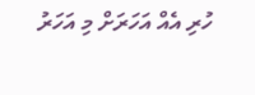ހުރި އެއް އަހަރަށް މި އަހަރު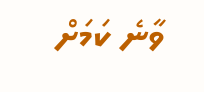ވާނެ ކަމަށް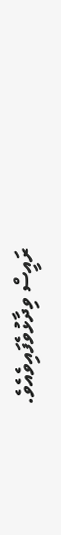ރައީސް ވިދާޅުވެފައިވެއެވެ.